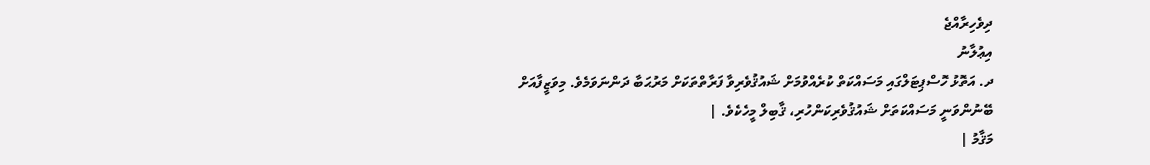ދިވެހިރާއްޖެ
އިޢުލާނު
ދ. އަތޮޅު ހޮސްޕިޓަލްގައި މަސައްކަތް ކުރެއްވުމަށް ޝައުޤުވެރިވާ ފަރާތްތަކަށް މަރުޙަބާ ދަންނަވަމެވެ. މިވަޒީފާއަށް ބޭނުންވަނީ މަސައްކަތަށް ޝައުޤުވެރިކަންހުރި، ޤާބިލް މީހެކެވެ. |
މަޤާމު |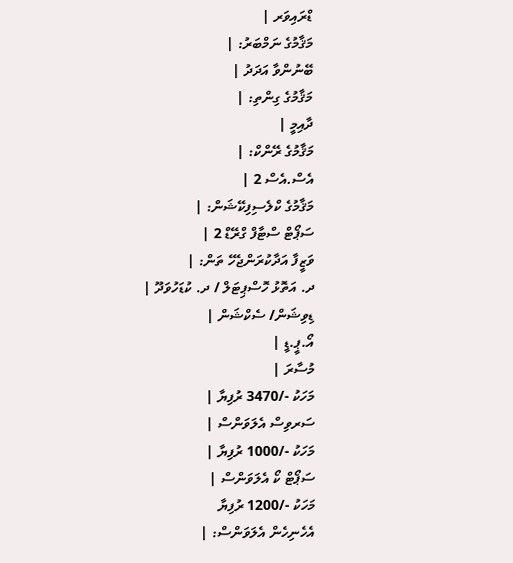ޑްރައިވަރ |
މަޤާމުގެ ނަމްބަރު: |
ބޭނުންވާ އަދަދު |
މަޤާމުގެ ގިންތި: |
ދާއިމީ |
މަޤާމުގެ ރޭންކް: |
އެސް.އެސް 2 |
މަޤާމުގެ ކްލެސިފިކޭޝަން: |
ސަޕޯޓް ސްޓާފް ގްރޭޑް 2 |
ވަޒީފާ އަދާކުރަންޖެހޭ ތަން: |
ދ. އަތޮޅު ހޮސްޕިޓަލް / ދ. ކުޑަހުވަދޫ |
ޑިވިޝަން/ ސެކްޝަން |
އޯ.ޕީ.ޑީ |
މުސާރަ |
މަހަކު -/3470 ރުފިޔާ |
ސަރވިސް އެލަވަންސް |
މަހަކު -/1000 ރުފިޔާ |
ސަޕޯޓް ކޯ އެލަވަންސް |
މަހަކު -/1200 ރުފިޔާ
އެހެނިހެން އެލަވަންސް: |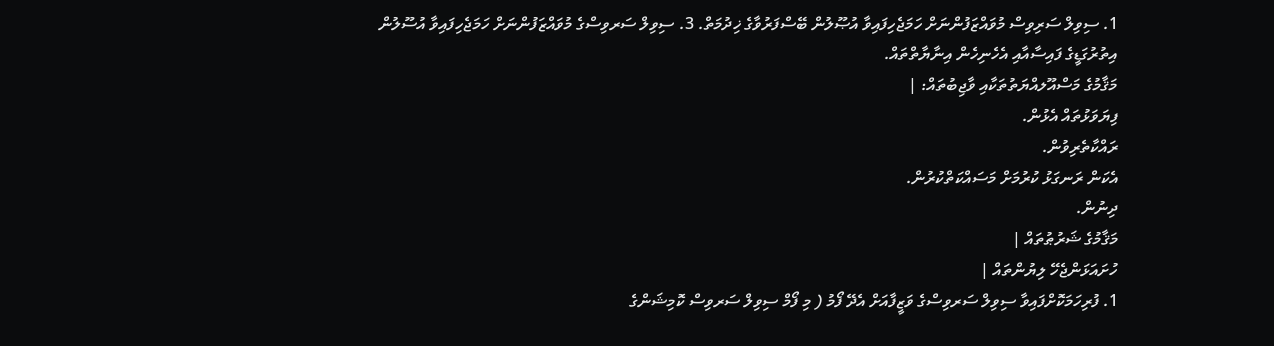1. ސިވިލް ސަރިވިސް މުވައްޒަފުންނަށް ހަމަޖެހިފައިވާ އުޞޫލުން ބޭސްފަރުވާގެ ޚިދުމަތް. 3. ސިވިލް ސަރވިސްގެ މުވައްޒަފުންނަށް ހަމަޖެހިފައިވާ އުސޫލުން އިތުރުގަޑީގެ ފައިސާއާއި އެހެނިހެން އިނާޔާތްތައް.
މަޤާމުގެ މަސްއޫލއްޔަތުތަކާއި ވާޖިބުތައް: |
ފިޔަވަޅުތައް އެޅުން.
ރައްކާތެރިވުން.
އެކަން ރަނގަޅު ކުރުމަށް މަސައްކަތްކުރުން.
ދިނުން.
މަޤާމުގެ ޝަރުޠުތައް |
ހުށައަޅަންޖެހޭ ލިޔުންތައް |
1. ފުރިހަމަކޮށްފައިވާ ސިވިލް ސަރވިސްގެ ވަޒީފާއަށް އެދޭ ފޯމު ( މި ފޯމް ސިވިލް ސަރވިސް ކޮމިޝަންގެ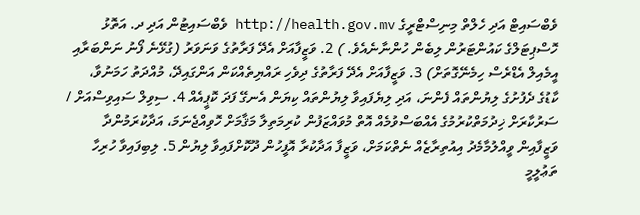ވެބްސައިޓް އަދި ހެލްތް މިނިސްޓްރީގެ http://health.gov.mv ވެބްސައިޓުން އަދި ދ. އަތޮޅު ހޮސްޕިޓަލްގެ ކައުންޓަރުން ލިބެން ހުންނާނެއެވެ. ) 2. ވަޒީފާއަށް އެދޭ ފަރާތުގެ ވަނަވަރު (ގުޅޭނެ ފޯނު ނަންބަރާއި އީމެއިލް އެޑްރެސް ހިމެނޭގޮތަށް) 3. ވަޒީފާއަށް އެދޭ ފަރާތުގެ ދިވެހި ރައްޔިތެއްކަން އަންގައިދޭ، މުއްދަތު ހަމަނުވާ، ކާޑުގެ ދެފުށުގެ ލިޔުންތައް ފެންނަ، އަދި ލިޔެފައިވާ ލިޔުންތައް ކިޔަން އެނގޭ ފަދަ ކޮޕީއެއް 4. ސިވިލް ސައިވިސްއަށް / ސަރުކާރަށް ޚިދުމަތްކުރުމުގެ އެއްބަސްވުމެއް އޮތް މުވައްޒަފުން ކުރިމަތިލާ މަޤާމަށް ހޮވިއްޖެނަމަ، އަދާކުރަމުންދާ ވަޒީފާއިން ވީއްލުމާމެދު އިއުތިރާޒެއް ނެތްކަމަށް، ވަޒީފާ އަދާކުރާ އޮފީހުން ދޫކޮށްފައިވާ ލިޔުން 5. ލިބިފައިވާ ހުރިހާ ތަޢުލީމީ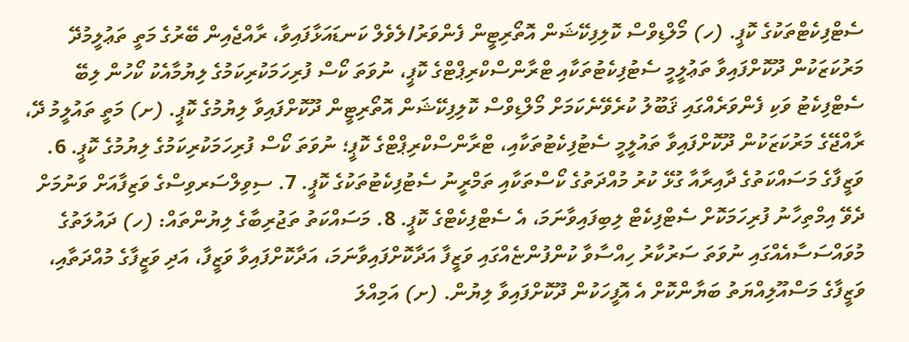ސެޓްފިކެޓްތަކުގެ ކޮޕީ. (ހ) މޯލްޑިވްސް ކޮލިފިކޭޝަން އޮތޯރިޓީން ފެންވަރު/ލެވެލް ކަނޑައަޅާފައިވާ، ރާއްޖެއިން ބޭރުގެ މަތީ ތަޢުލީމުދޭ މަރުކަޒަކުން ދޫކޮށްފައިވާ ތަޢުލީމީ ސެޓުފިކެޓުތަކާއި ޓްރާންސްކްރިޕްޓްގެ ކޮޕީ، ނުވަތަ ކޯސް ފުރިހަމަކުރިކަމުގެ ލިޔުމާއެކު ކޯހުން ލިބޭ ސެޓްފިކެޓު ވަކި ފެންވަރެއްގައި ޤަބޫލު ކުރެވޭނެކަމަށް މޯލްޑިވްސް ކޮލިފިކޭޝަން އޮތޯރިޓީން ދޫކޮށްފައިވާ ލިޔުމުގެ ކޮޕީ. (ށ) މަތީ ތައުލީމު ދޭ، ރާއްޖޭގެ މަރުކަޒަކުން ދޫކޮށްފައިވާ ތައުލީމީ ސެޓުފިކެޓުތަކާއި، ޓްރާންސްކްރިޕްޓްގެ ކޮޕީ؛ ނުވަތަ ކޯސް ފުރިހަމަކުރިކަމުގެ ލިޔުމުގެ ކޮޕީ. 6. ވަޒީފާގެ މަސައްކަތުގެ ދާއިރާއާ ގުޅޭ ކުރު މުއްދަތުގެ ކޯސްތަކާއި ތަމްރީނު ސެޓުފިކެޓުތަކުގެ ކޮޕީ. 7. ސިވިލްސަރވިސްގެ ވަޒިފާއަށް ވަނުމަށް ދެވޭ އިމްތިހާނު ފުރިހަމަކޮށް ސެޓްފިކެޓް ލިބިފައިވާނަމަ، އެ ސެޓްފިކެޓްގެ ކޮޕީ. 8. މަސައްކަތު ތަޖުރިބާގެ ލިޔުންތައް: (ހ) ދައުލަތުގެ މުވައްސަސާއެއްގައި ނުވަތަ ސަރުކާރު ހިއްސާވާ ކުންފުންޏެއްގައި ވަޒީފާ އަދާކޮށްފައިވާނަމަ، އަދާކޮށްފައިވާ ވަޒީފާ، އަދި ވަޒީފާގެ މުއްދަތާއި، ވަޒީފާގެ މަސްއޫލިއްޔަތު ބަޔާންކޮށް އެ އޮފީހަކުން ދޫކޮށްފައިވާ ލިޔުން. (ށ) އަމިއްލަ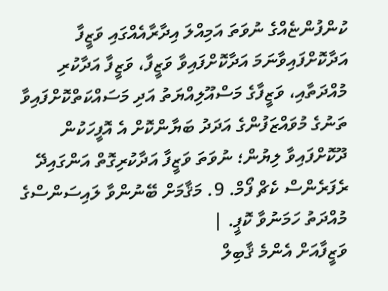ކުންފުންޏެއްގެ ނުވަތަ އަމިއްލަ އިދާރާއެއްގައި ވަޒީފާ އަދާކޮށްފައިވާނަމަ އަދާކޮށްފައިވާ ވަޒީފާ، ވަޒީފާ އަދާކުރި މުއްދަތާއި، ވަޒީފާގެ މަސްއޫލިއްޔަތު އަދި މަސައްކަތްކޮށްފައިވާ ތަނުގެ މުވައްޒަފުންގެ އަދަދު ބަޔާންކޮށް އެ އޮފީހަކުން ދޫކޮށްފައިވާ ލިޔުން؛ ނުވަތަ ވަޒީފާ އަދާކުރިގޮތް އަންގައިދޭ ރެފަރެންސް ކެޗް ފޯމް. 9. މަޤާމަށް ބޭނުންވާ ލައިސަންސްގެ މުއްދަތު ހަމަނުވާ ކޮޕީ. |
ވަޒީފާއަށް އެންމެ ޤާބިލް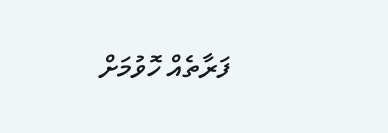ފަރާތެއް ހޮވުމަށް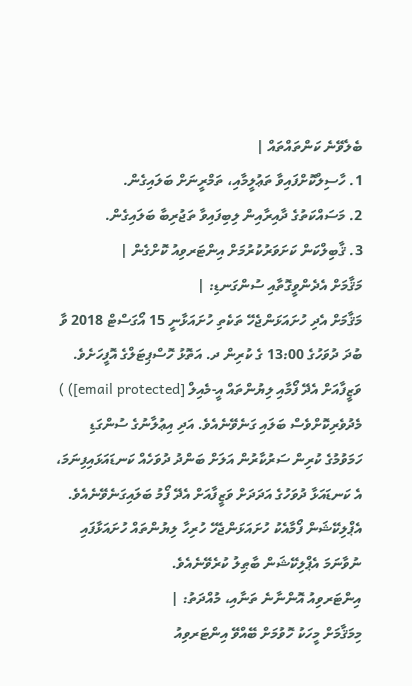ބެލެވޭނެ ކަންތައްތައް |
1. ހާސިލްކޮށްފައިވާ ތަޢުލީމާއި، ތަމްރީނަށް ބަލައިގެން.
2. މަސައްކަތުގެ ދާއިރާއިން ލިބިފައިވާ ތަޖުރިބާ ބަލައިގެން.
3. ޤާބިލްކަން ކަށަވަރުކުރުމަށް އިންޓަރވިއު ކޮށްގެން |
މަޤާމަށް އެދެންވީގޮތާއި ސުންގަނޑި: |
މަޤާމަށް އެދި ހުށައަޅަންޖެހޭ ތަކެތި ހުށައަޅާނީ 15 އޯގަސްޓް 2018 ވާ ބުދަ ދުވަހުގެ 13:00 ގެ ކުރިން ދ. އަތޮޅު ހޮސްޕިޓަލްގެ އޮފީހަށެވެ. ވަޒީފާއަށް އެދޭ ފޯމާއި ލިޔުންތައް އީ-މެއިލް [email protected]) ) މެދުވެރިކޮށްވެސް ބަލައި ގަނެވޭނެއެވެ. އަދި އިޢުލާނުގެ ސުންގަޑި ހަމަވުމުގެ ކުރިން ސަރުކާރުން އަލަށް ބަންދު ދުވަހެއް ކަނޑައަޅައިފިނަމަ، އެ ކަނޑައަޅާ ދުވަހުގެ އަދަދަށް ވަޒީފާއަށް އެދޭ ފޯމު ބަލައިގަނެވޭނެއެވެ. އެޕްލިކޭޝަން ފޯމާއެކު ހުށައަޅަންޖެހޭ ހުރިހާ ލިޔުންތައް ހުށައަޅާފައި ނުވާނަމަ އެޕްލިކޭޝަން ބާޠިލު ކުރެވޭނެއެވެ.
އިންޓަރވިއު އޮންނާނެ ތަނާއި، މުއްދަތު: |
މިމަޤާމަށް މީހަކު ހޮވުމަށް ބޭއްވޭ އިންޓަރވިއު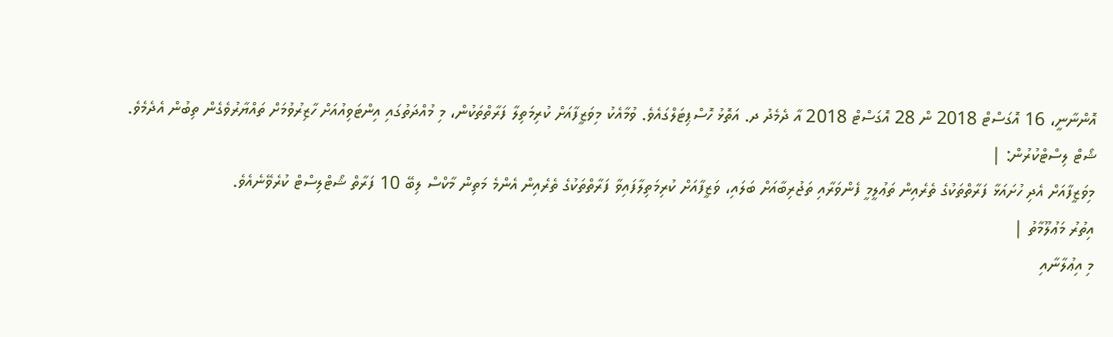އޮންނާނީ، 16 އޮގަސްޓް 2018 ން 28 އޮގަސްޓް 2018 އާ ދެމެދު ދ. އަތޮޅު ހޮސްޕިޓަލްގައެވެ. ވުމާއެކު މިވަޒީފާއަށް ކުރިމަތިލާ ފަރާތްތަކުން، މި މުއްދަތުގައި އިންޓަވިއުއަށް ހާޒިރުވުމަށް ތައްޔާރުވެގެން ތިބުން އެދެމެވެ.
ޝޯޓް ލިސްޓްކުރުން: |
މިވަޒީފާއަށް އެދި ހުށައަޅާ ފަރާތްތަކުގެ ތެރެއިން ތަޢުލީމީ ފެންވަރާއި ތަޖުރިބާއަށް ބަލައި، ވަޒީފާއަށް ކުރިމަތިލާފައިވާ ފަރާތްތަކުގެ ތެރެއިން އެންމެ މަތިން މާކްސް ލިބޭ 10 ފަރާތް ޝޯޓްލިސްޓް ކުރެވޭނެއެވެ.
އިތުރު މަޢުލޫމާތު |
މި އިޢުލާނާއި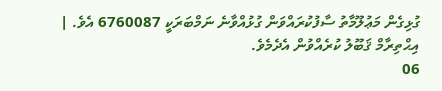ގުޅިގެން މަޢުލޫމާތު ސާފުކުރައްވަން ގުޅުއްވާނެ ނަމްބަރަކީ 6760087 އެވެ. |
އިޙްތިރާމް ޤަބޫލު ކުރެއްވުން އެދެމެވެ.
06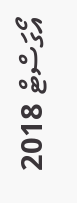އޯގަސްޓް 2018